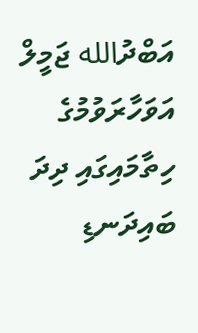އަބްދުالله ޖަމީލް އަވަހާރަވުމުގެ ހިތާމައިގައި ދިދަ ބައިދަނޑި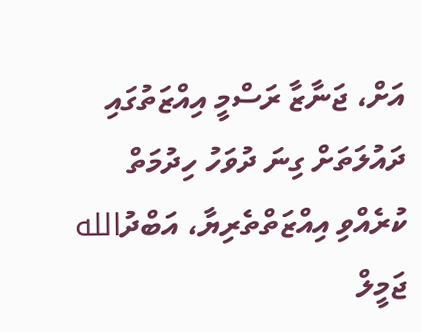އަށް، ޖަނާޒާ ރަސްމީ އިއްޒަތުގައި
ދައުލަތަށް ގިނަ ދުވަހު ހިދުމަތް ކުރެއްވި އިއްޒަތްތެރިޔާ، އަބްދުالله ޖަމީލް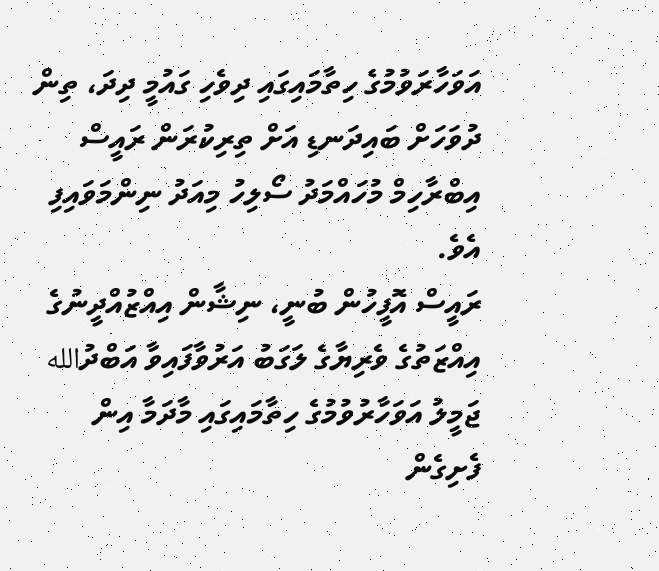އަވަހާރަވުމުގެ ހިތާމައިގައި ދިވެހި ގައުމީ ދިދަ، ތިން ދުވަހަށް ބައިދަނޑި އަށް ތިރިކުރަން ރައީސް އިބްރާހިމް މުހައްމަދު ސޯލިހު މިއަދު ނިންމަވައިފި އެވެ.
ރައީސް އޮފީހުން ބުނީ، ނިޝާން އިއްޒުއްދީނުގެ އިއްޒަތުގެ ވެރިޔާގެ ލަގަބު އަރުވާފައިވާ އަބްދުالله ޖަމީލު އަވަހާރުވުމުގެ ހިތާމައިގައި މާދަމާ އިން ފެށިގެން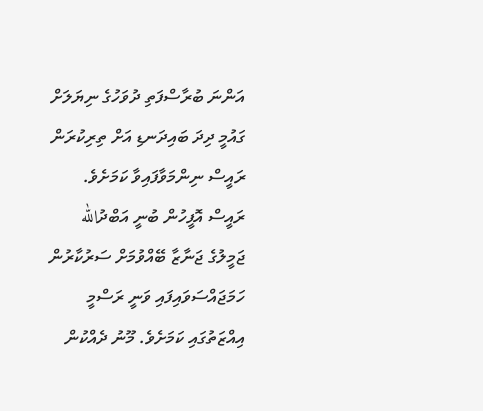އަންނަ ބުރާސްފަތި ދުވަހުގެ ނިޔަލަށް ގައުމީ ދިދަ ބައިދަނޑި އަށް ތިރިކުރަން ރައީސް ނިންމަވާފައިވާ ކަމަށެވެ.
ރައީސް އޮފީހުން ބުނީ އަބްދުالله ޖަމީލުގެ ޖަނާޒާ ބޭއްވުމަށް ސަރުކާރުން ހަމަޖައްސަވައިފައި ވަނީ ރަސްމީ އިއްޒަތުގައި ކަމަށެވެ. މޫނު ދެއްކުން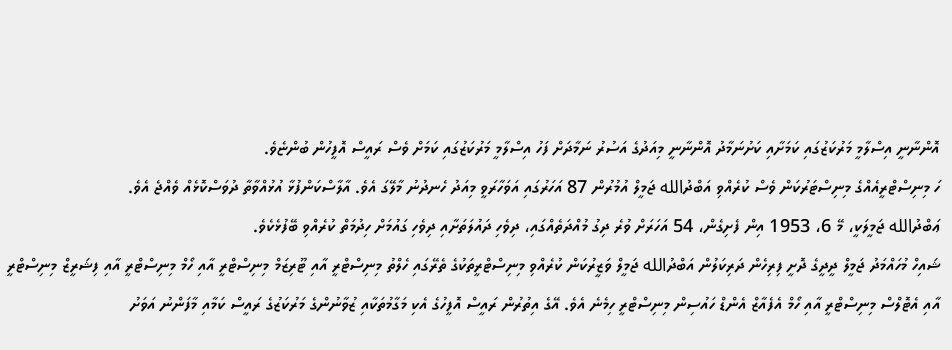އޮންނާނީ އިސްލާމީ މަރުކަޒުގައި ކަމަށާއި ކަށުނަމާދު އޮންނާނީ މިއަދުގެ އަސުރު ނަމާދަށް ފަހު އިސްލާމީ މަރުކަޒުގައި ކަމަށް ވެސް ރައީސް އޮފީހުން ބުންޏެވެ.
ހަ މިނިސްޓްރީއެއްގެ މިނިސްޓަރުކަން ވެސް ކުރެއްވި އަބްދުالله ޖަމީލް އުމުރުން 87 އަހަރުގައި އަވަހާރަވީ މިއަދު ހެނދުނު މާލޭގަ އެވެ. އާލާސްކަންފުޅާ އުޅުއްވާތާ ދުވަސްކޮޅެއް ވެއްޖެ އެވެ.
ޢަބްދުالله ޖަމީލަކީ، މޭ 6، 1953 އިން ފެށިގެން، 54 އަހަރަށް ވުރެ ދިގު މުއްދަތެއްގައި، ދިވެހި ދައުލަތަށާއި ދިވެހި ގައުމަށް ހިދުމަތް ކުރެއްވި ބޭފުޅެކެވެ.
ޝައިހް މުހައްމަދު ޖަމީލް ދީދީގެ ދޮށީ ފިރިހެން ދަރިކަލުން އަބްދުالله ޖަމީލް ވަޒީރުކަން ކުރެއްވި މިނިސްޓްރީތަކުގެ ތެރޭގައި ހެލްތު މިނިސްޓްރީ އާއި ޓޫރިޒަމް މިނިސްޓްރީ އާއި ހޯމް މިނިސްޓްރީ އާއި ފިޝަރީޒް މިނިސްޓްރީ އާއި އެޓޮލްސް މިނިސްޓްރީ އާއި ހޯމް އެފެއާޒް އެންޑް ހައުސިން މިނިސްޓްރީ ހިމެނެ އެވެ. އޭގެ އިތުރުން ރައީސް އޮފީހުގެ އެކި މަގާމުތަކާއި ޒުވާނުންގެ މަރުކަޒުގެ ރައީސް ކަމާއި މާފަންނު އަވަށު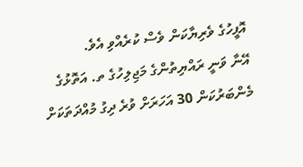އޮފީހުގެ ވެރިޔާކަން ވެސް ކުރެއްވި އެވެ.
އޭނާ ވަނީ ރައްޔިތުންގެ މަޖިލިހުގެ ތ. އަތޮޅުގެ މެންބަރުކަން 30 އަހަރަށް ވުރެ ދިގު މުއްދަތަކަށް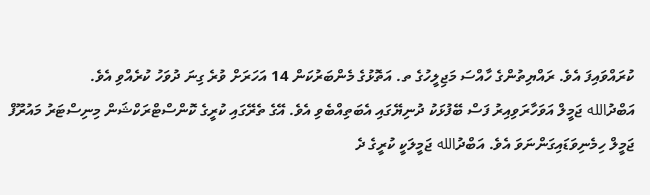ކުރައްވައިފަ އެވެ. ރައްޔިތުންގެ ހާއްސަ މަޖިލީހުގެ ތ. އަތޮޅުގެ މެންބަރުކަން 14 އަހަރަށް ވުރެ ގިނަ ދުވަހު ކުރެއްވި އެވެ.
އަބްދުالله ޖަމީލް އަވަހާރަވިއިރު ފަސް ބޭފުޅަކު ދުނިޔޭގައި އެބަތިއްބެވި އެވެ. އޭގެ ތެރޭގައި ކުރީގެ ކޮންސްޓްރަކްޝަން މިނިސްޓަރު މައުރޫފް ޖަމީލް ހިމެނިވަޑައިގަންނަވަ އެވެ. އަބްދުالله ޖަމީލަކީ ކުރީގެ ދެ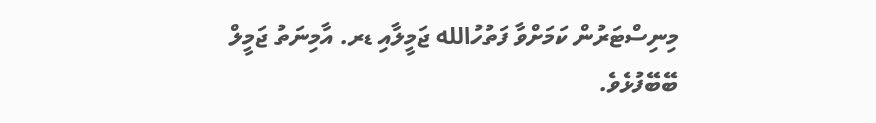މިނިސްޓަރުން ކަމަށްވާ ފަތުހުالله ޖަމީލާއި ޑރ. އާމިނަތު ޖަމީލް ބޭބޭފުޅެވެ.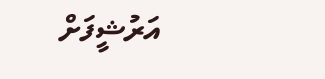އަރުޝީފަށް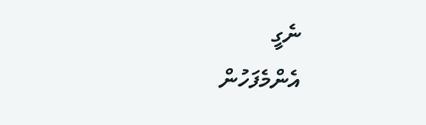ނެގީ
އެންމެފަހުން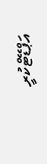އަޕްޑޭޓްކުރީ